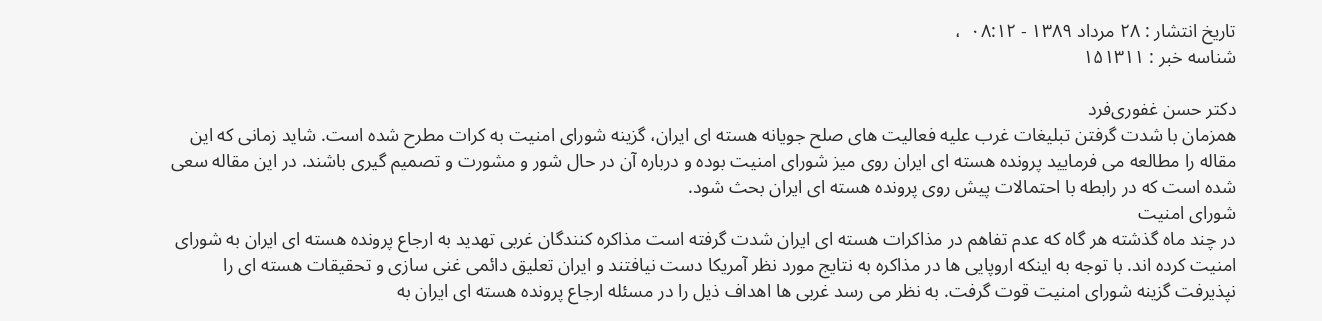تاریخ انتشار : ۲۸ مرداد ۱۳۸۹ - ۰۸:۱۲  ،
شناسه خبر : ۱۵۱۳۱۱

دکتر حسن غفورى‌فرد
همزمان با شدت گرفتن تبلیغات غرب علیه فعالیت هاى صلح جویانه هسته اى ایران، گزینه شوراى امنیت به کرات مطرح شده است. شاید زمانى که این مقاله را مطالعه مى فرمایید پرونده هسته اى ایران روى میز شوراى امنیت بوده و درباره آن در حال شور و مشورت و تصمیم گیرى باشند. در این مقاله سعى شده است که در رابطه با احتمالات پیش روى پرونده هسته اى ایران بحث شود.
شوراى امنیت
در چند ماه گذشته هر گاه که عدم تفاهم در مذاکرات هسته اى ایران شدت گرفته است مذاکره کنندگان غربى تهدید به ارجاع پرونده هسته اى ایران به شوراى امنیت کرده اند. با توجه به اینکه اروپایى ها در مذاکره به نتایج مورد نظر آمریکا دست نیافتند و ایران تعلیق دائمى غنى سازى و تحقیقات هسته اى را نپذیرفت گزینه شوراى امنیت قوت گرفت. به نظر مى رسد غربى ها اهداف ذیل را در مسئله ارجاع پرونده هسته اى ایران به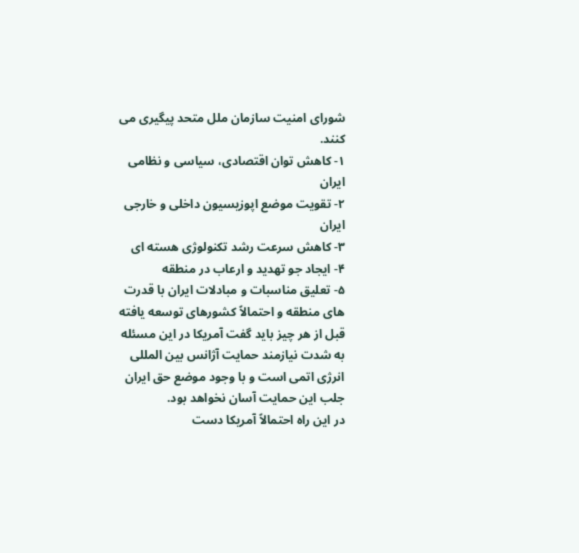شوراى امنیت سازمان ملل متحد پیگیرى مى کنند.
۱- کاهش توان اقتصادى، سیاسى و نظامى ایران
۲- تقویت موضع اپوزیسیون داخلى و خارجى ایران
۳- کاهش سرعت رشد تکنولوژى هسته اى
۴- ایجاد جو تهدید و ارعاب در منطقه
۵- تعلیق مناسبات و مبادلات ایران با قدرت هاى منطقه و احتمالاً کشورهاى توسعه یافته
قبل از هر چیز باید گفت آمریکا در این مسئله به شدت نیازمند حمایت آژانس بین المللى انرژى اتمى است و با وجود موضع حق ایران جلب این حمایت آسان نخواهد بود.
در این راه احتمالاً آمریکا دست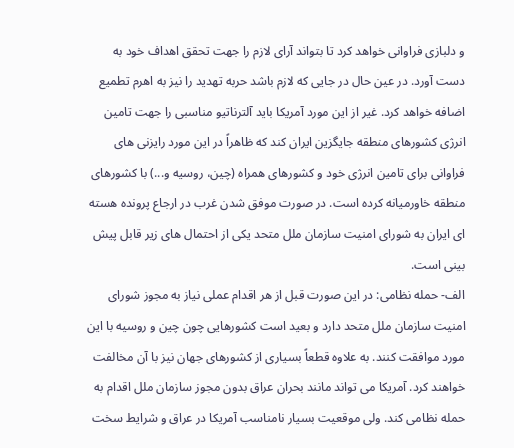و دلبازى فراوانى خواهد کرد تا بتواند آراى لازم را جهت تحقق اهداف خود به دست آورد. در عین حال در جایى که لازم باشد حربه تهدید را نیز به اهرم تطمیع اضافه خواهد کرد. غیر از این مورد آمریکا باید آلترناتیو مناسبى را جهت تامین انرژى کشورهاى منطقه جایگزین ایران کند که ظاهراً در این مورد رایزنى هاى فراوانى براى تامین انرژى خود و کشورهاى همراه (چین، روسیه و...) با کشورهاى منطقه خاورمیانه کرده است. در صورت موفق شدن غرب در ارجاع پرونده هسته اى ایران به شوراى امنیت سازمان ملل متحد یکى از احتمال هاى زیر قابل پیش بینى است.
الف- حمله نظامى: در این صورت قبل از هر اقدام عملى نیاز به مجوز شوراى امنیت سازمان ملل متحد دارد و بعید است کشورهایى چون چین و روسیه با این مورد موافقت کنند. به علاوه قطعاً بسیارى از کشورهاى جهان نیز با آن مخالفت خواهند کرد. آمریکا مى تواند مانند بحران عراق بدون مجوز سازمان ملل اقدام به حمله نظامى کند. ولى موقعیت بسیار نامناسب آمریکا در عراق و شرایط سخت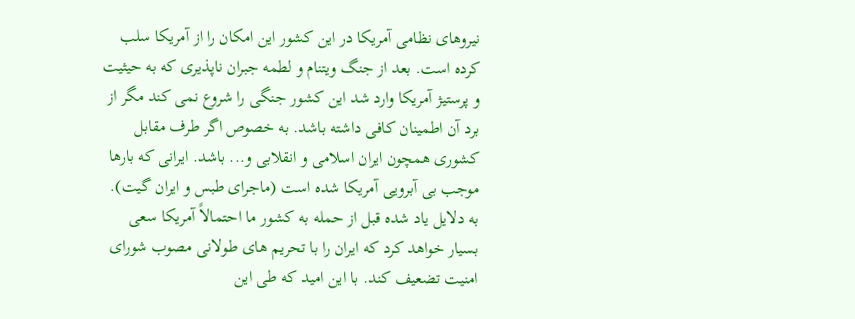نیروهاى نظامى آمریکا در این کشور این امکان را از آمریکا سلب کرده است. بعد از جنگ ویتنام و لطمه جبران ناپذیرى که به حیثیت و پرستیژ آمریکا وارد شد این کشور جنگى را شروع نمى کند مگر از برد آن اطمینان کافى داشته باشد. به خصوص اگر طرف مقابل کشورى همچون ایران اسلامى و انقلابى و... باشد. ایرانى که بارها موجب بى آبرویى آمریکا شده است (ماجراى طبس و ایران گیت). به دلایل یاد شده قبل از حمله به کشور ما احتمالاً آمریکا سعى بسیار خواهد کرد که ایران را با تحریم هاى طولانى مصوب شوراى امنیت تضعیف کند. با این امید که طى این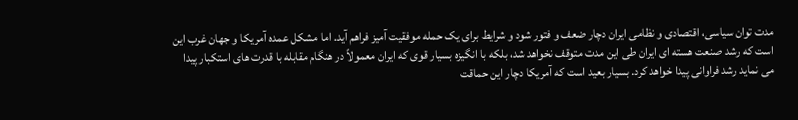مدت توان سیاسى، اقتصادى و نظامى ایران دچار ضعف و فتور شود و شرایط براى یک حمله موفقیت آمیز فراهم آید. اما مشکل عمده آمریکا و جهان غرب این است که رشد صنعت هسته اى ایران طى این مدت متوقف نخواهد شد، بلکه با انگیزه بسیار قوى که ایران معمولاً در هنگام مقابله با قدرت هاى استکبار پیدا مى نماید رشد فراوانى پیدا خواهد کرد. بسیار بعید است که آمریکا دچار این حماقت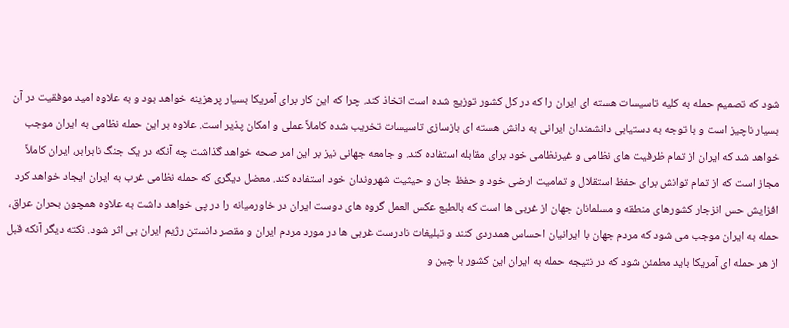شود که تصمیم حمله به کلیه تاسیسات هسته اى ایران را که در کل کشور توزیع شده است اتخاذ کند. چرا که این کار براى آمریکا بسیار پرهزینه خواهد بود و به علاوه امید موفقیت در آن بسیار ناچیز است و با توجه به دستیابى دانشمندان ایرانى به دانش هسته اى بازسازى تاسیسات تخریب شده کاملاً عملى و امکان پذیر است. علاوه بر این حمله نظامى به ایران موجب خواهد شد که ایران از تمام ظرفیت هاى نظامى و غیرنظامى خود براى مقابله استفاده کند. و جامعه جهانى نیز بر این امر صحه خواهد گذاشت چه آنکه در یک جنگ نابرابر، ایران کاملاً مجاز است که از تمام توانش براى حفظ استقلال و تمامیت ارضى خود و حفظ جان و حیثیت شهروندان خود استفاده کند. معضل دیگرى که حمله نظامى غرب به ایران ایجاد خواهد کرد افزایش حس انزجار کشورهاى منطقه و مسلمانان جهان از غربى ها است که بالطبع عکس العمل گروه هاى دوست ایران در خاورمیانه را در پى خواهد داشت به علاوه همچون بحران عراق، حمله به ایران موجب مى شود که مردم جهان با ایرانیان احساس همدردى کنند و تبلیغات نادرست غربى ها در مورد مردم ایران و مقصر دانستن رژیم ایران بى اثر شود. نکته دیگر آنکه قبل از هر حمله اى آمریکا باید مطمئن شود که در نتیجه حمله به ایران این کشور با چین و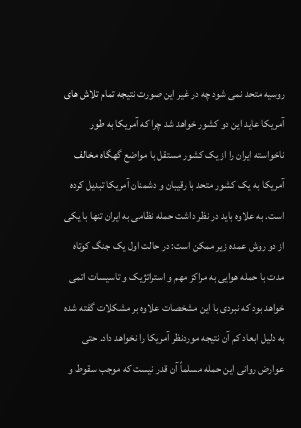روسیه متحد نمى شود چه در غیر این صورت نتیجه تمام تلاش هاى آمریکا عاید این دو کشور خواهد شد چرا که آمریکا به طور ناخواسته ایران را از یک کشور مستقل با مواضع گهگاه مخالف آمریکا به یک کشور متحد با رقیبان و دشمنان آمریکا تبدیل کرده است. به علاوه باید در نظر داشت حمله نظامى به ایران تنها با یکى از دو روش عمده زیر ممکن است: در حالت اول یک جنگ کوتاه مدت با حمله هوایى به مراکز مهم و استراتژیک و تاسیسات اتمى خواهد بود که نبردى با این مشخصات علاوه بر مشکلات گفته شده به دلیل ابعاد کم آن نتیجه موردنظر آمریکا را نخواهد داد. حتى عوارض روانى این حمله مسلماً آن قدر نیست که موجب سقوط و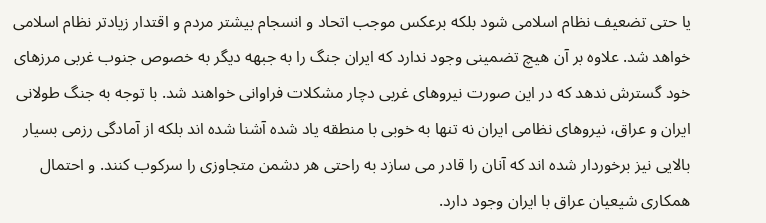یا حتى تضعیف نظام اسلامى شود بلکه برعکس موجب اتحاد و انسجام بیشتر مردم و اقتدار زیادتر نظام اسلامى خواهد شد. علاوه بر آن هیچ تضمینى وجود ندارد که ایران جنگ را به جبهه دیگر به خصوص جنوب غربى مرزهاى خود گسترش ندهد که در این صورت نیروهاى غربى دچار مشکلات فراوانى خواهند شد. با توجه به جنگ طولانى ایران و عراق، نیروهاى نظامى ایران نه تنها به خوبى با منطقه یاد شده آشنا شده اند بلکه از آمادگى رزمى بسیار بالایى نیز برخوردار شده اند که آنان را قادر مى سازد به راحتى هر دشمن متجاوزى را سرکوب کنند. و احتمال همکارى شیعیان عراق با ایران وجود دارد.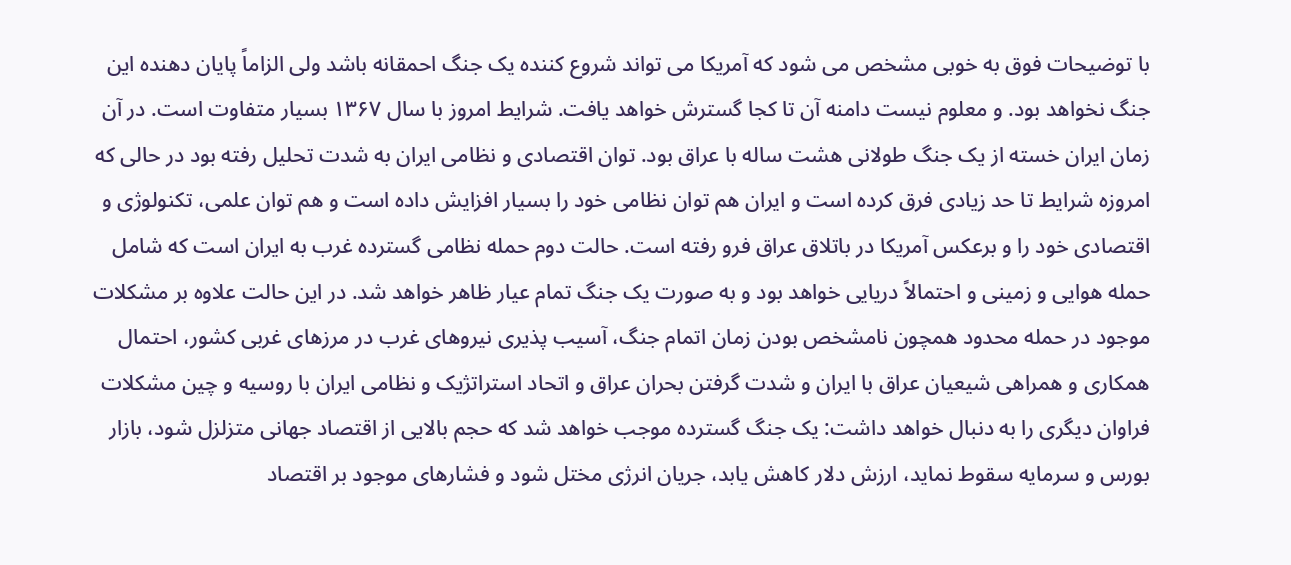با توضیحات فوق به خوبى مشخص مى شود که آمریکا مى تواند شروع کننده یک جنگ احمقانه باشد ولى الزاماً پایان دهنده این جنگ نخواهد بود. و معلوم نیست دامنه آن تا کجا گسترش خواهد یافت. شرایط امروز با سال ۱۳۶۷ بسیار متفاوت است. در آن زمان ایران خسته از یک جنگ طولانى هشت ساله با عراق بود. توان اقتصادى و نظامى ایران به شدت تحلیل رفته بود در حالى که امروزه شرایط تا حد زیادى فرق کرده است و ایران هم توان نظامى خود را بسیار افزایش داده است و هم توان علمى، تکنولوژى و اقتصادى خود را و برعکس آمریکا در باتلاق عراق فرو رفته است. حالت دوم حمله نظامى گسترده غرب به ایران است که شامل حمله هوایى و زمینى و احتمالاً دریایى خواهد بود و به صورت یک جنگ تمام عیار ظاهر خواهد شد. در این حالت علاوه بر مشکلات موجود در حمله محدود همچون نامشخص بودن زمان اتمام جنگ، آسیب پذیرى نیروهاى غرب در مرزهاى غربى کشور، احتمال همکارى و همراهى شیعیان عراق با ایران و شدت گرفتن بحران عراق و اتحاد استراتژیک و نظامى ایران با روسیه و چین مشکلات فراوان دیگرى را به دنبال خواهد داشت: یک جنگ گسترده موجب خواهد شد که حجم بالایى از اقتصاد جهانى متزلزل شود، بازار بورس و سرمایه سقوط نماید، ارزش دلار کاهش یابد، جریان انرژى مختل شود و فشارهاى موجود بر اقتصاد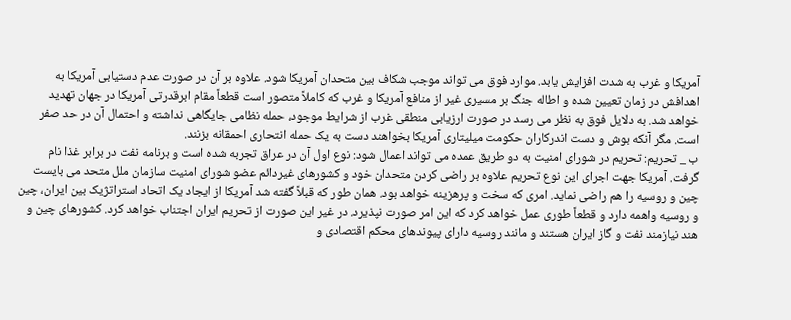آمریکا و غرب به شدت افزایش یابد. موارد فوق مى تواند موجب شکاف بین متحدان آمریکا شود. علاوه بر آن در صورت عدم دستیابى آمریکا به اهدافش در زمان تعیین شده و اطاله جنگ بر مسیرى غیر از منافع آمریکا و غرب که کاملاً متصور است قطعاً مقام ابرقدرتى آمریکا در جهان تهدید خواهد شد. به دلایل فوق به نظر مى رسد در صورت ارزیابى منطقى غرب از شرایط موجود، حمله نظامى جایگاهى نداشته و احتمال آن در حد صفر است. مگر آنکه بوش و دست اندرکاران حکومت میلیتارى آمریکا بخواهند دست به یک حمله انتحارى احمقانه بزنند.
ب _ تحریم: تحریم در شوراى امنیت به دو طریق عمده مى تواند اعمال شود: نوع اول آن در عراق تجربه شده است و برنامه نفت در برابر غذا نام گرفت. آمریکا جهت اجراى این نوع تحریم علاوه بر راضى کردن متحدان خود و کشورهاى غیردائم عضو شوراى امنیت سازمان ملل متحد مى بایست چین و روسیه را هم راضى نماید. امرى که سخت و پرهزینه خواهد بود. همان طور که قبلاً گفته شد آمریکا از ایجاد یک اتحاد استراتژیک بین ایران، چین و روسیه واهمه دارد و قطعاً طورى عمل خواهد کرد که این امر صورت نپذیرد. در غیر این صورت از تحریم ایران اجتناب خواهد کرد. کشورهاى چین و هند نیازمند نفت و گاز ایران هستند و مانند روسیه داراى پیوندهاى محکم اقتصادى و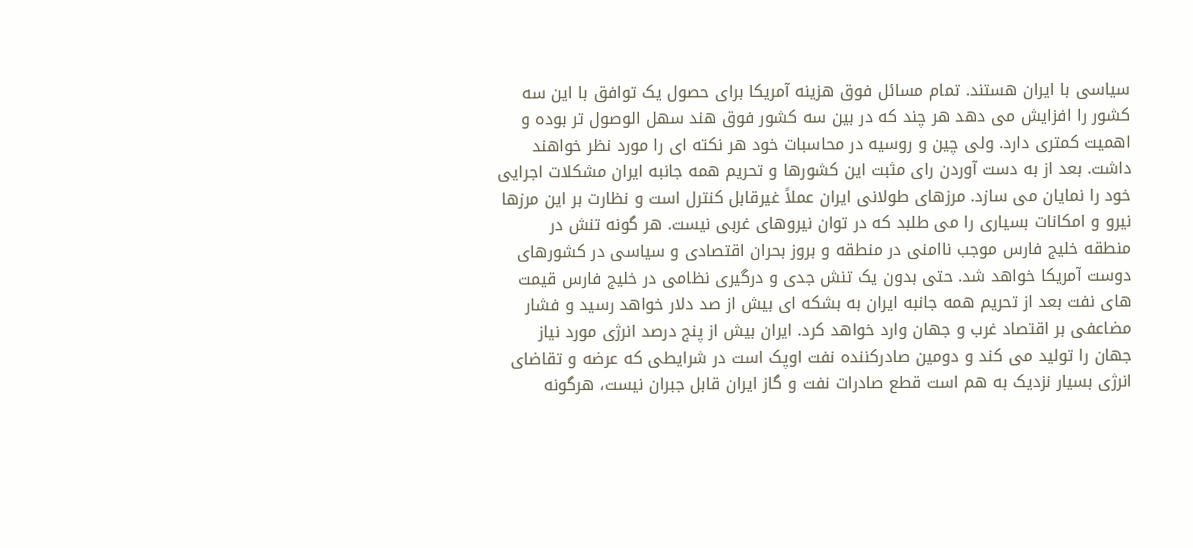سیاسى با ایران هستند. تمام مسائل فوق هزینه آمریکا براى حصول یک توافق با این سه کشور را افزایش مى دهد هر چند که در بین سه کشور فوق هند سهل الوصول تر بوده و اهمیت کمترى دارد. ولى چین و روسیه در محاسبات خود هر نکته اى را مورد نظر خواهند داشت. بعد از به دست آوردن راى مثبت این کشورها و تحریم همه جانبه ایران مشکلات اجرایى خود را نمایان مى سازد. مرزهاى طولانى ایران عملاً غیرقابل کنترل است و نظارت بر این مرزها نیرو و امکانات بسیارى را مى طلبد که در توان نیروهاى غربى نیست. هر گونه تنش در منطقه خلیج فارس موجب ناامنى در منطقه و بروز بحران اقتصادى و سیاسى در کشورهاى دوست آمریکا خواهد شد. حتى بدون یک تنش جدى و درگیرى نظامى در خلیج فارس قیمت هاى نفت بعد از تحریم همه جانبه ایران به بشکه اى بیش از صد دلار خواهد رسید و فشار مضاعفى بر اقتصاد غرب و جهان وارد خواهد کرد. ایران بیش از پنج درصد انرژى مورد نیاز جهان را تولید مى کند و دومین صادرکننده نفت اوپک است در شرایطى که عرضه و تقاضاى انرژى بسیار نزدیک به هم است قطع صادرات نفت و گاز ایران قابل جبران نیست، هرگونه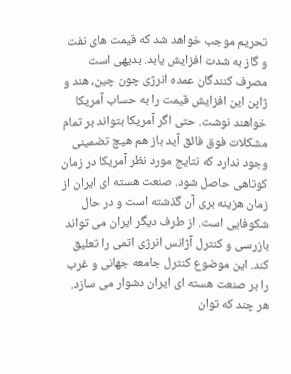تحریم موجب خواهد شد که قیمت هاى نفت و گاز به شدت افزایش یابد. بدیهى است مصرف کنندگان عمده انرژى چون چین، هند و ژاپن این افزایش قیمت را به حساب آمریکا خواهند نوشت. حتى اگر آمریکا بتواند بر تمام مشکلات فوق فائق آید باز هم هیچ تضمینى وجود ندارد که نتایج مورد نظر آمریکا در زمان کوتاهى حاصل شود. صنعت هسته اى ایران از زمان هزینه برى آن گذشته است و در حال شکوفایى است. از طرف دیگر ایران مى تواند بازرسى و کنترل آژانس انرژى اتمى را تعلیق کند. این موضوع کنترل جامعه جهانى و غرب را بر صنعت هسته اى ایران دشوار مى سازد. هر چند که توان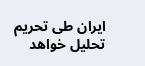ایران طى تحریم تحلیل خواهد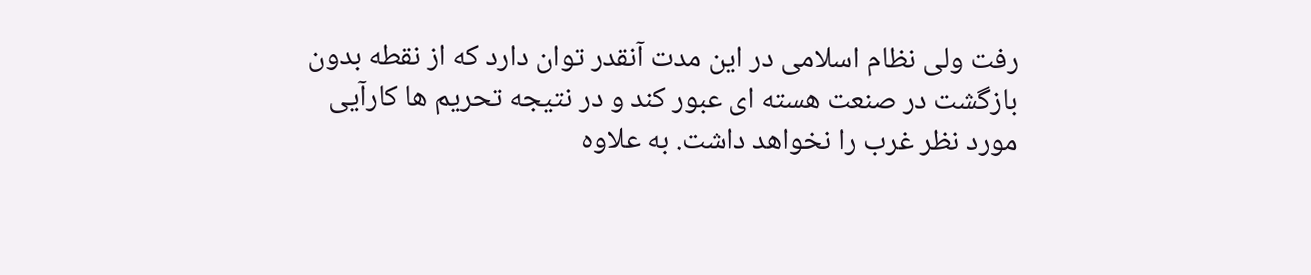رفت ولى نظام اسلامى در این مدت آنقدر توان دارد که از نقطه بدون بازگشت در صنعت هسته اى عبور کند و در نتیجه تحریم ها کارآیى مورد نظر غرب را نخواهد داشت. به علاوه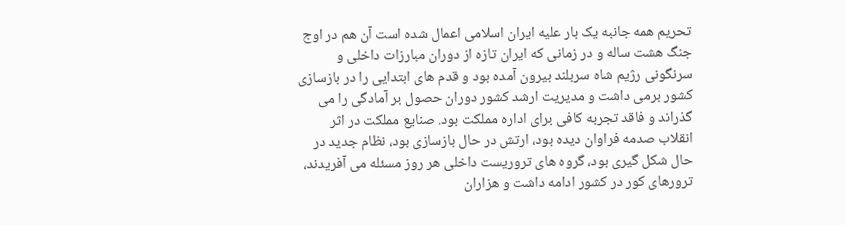تحریم همه جانبه یک بار علیه ایران اسلامى اعمال شده است آن هم در اوج جنگ هشت ساله و در زمانى که ایران تازه از دوران مبارزات داخلى و سرنگونى رژیم شاه سربلند بیرون آمده بود و قدم هاى ابتدایى را در بازسازى کشور برمى داشت و مدیریت ارشد کشور دوران حصول بر آمادگى را مى گذراند و فاقد تجربه کافى براى اداره مملکت بود. صنایع مملکت در اثر انقلاب صدمه فراوان دیده بود، ارتش در حال بازسازى بود، نظام جدید در حال شکل گیرى بود، گروه هاى تروریست داخلى هر روز مسئله مى آفریدند، ترورهاى کور در کشور ادامه داشت و هزاران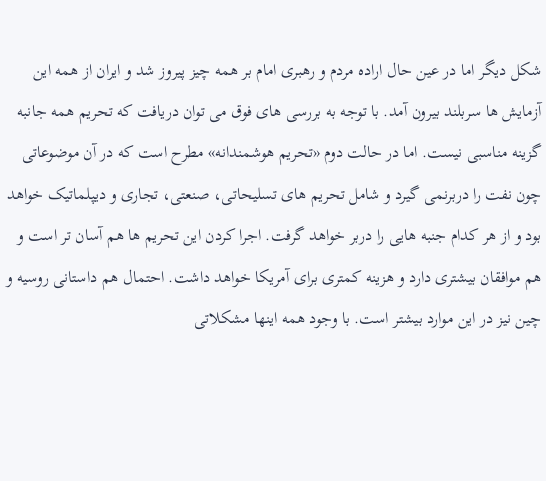شکل دیگر اما در عین حال اراده مردم و رهبرى امام بر همه چیز پیروز شد و ایران از همه این آزمایش ها سربلند بیرون آمد. با توجه به بررسى هاى فوق مى توان دریافت که تحریم همه جانبه گزینه مناسبى نیست. اما در حالت دوم «تحریم هوشمندانه» مطرح است که در آن موضوعاتى چون نفت را دربرنمى گیرد و شامل تحریم هاى تسلیحاتى، صنعتى، تجارى و دیپلماتیک خواهد بود و از هر کدام جنبه هایى را دربر خواهد گرفت. اجرا کردن این تحریم ها هم آسان تر است و هم موافقان بیشترى دارد و هزینه کمترى براى آمریکا خواهد داشت. احتمال هم داستانى روسیه و چین نیز در این موارد بیشتر است. با وجود همه اینها مشکلاتى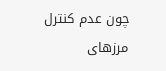چون عدم کنترل مرزهاى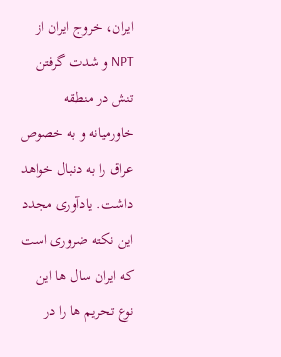ایران، خروج ایران از NPT و شدت گرفتن تنش در منطقه خاورمیانه و به خصوص عراق را به دنبال خواهد داشت. یادآورى مجدد این نکته ضرورى است که ایران سال ها این نوع تحریم ها را در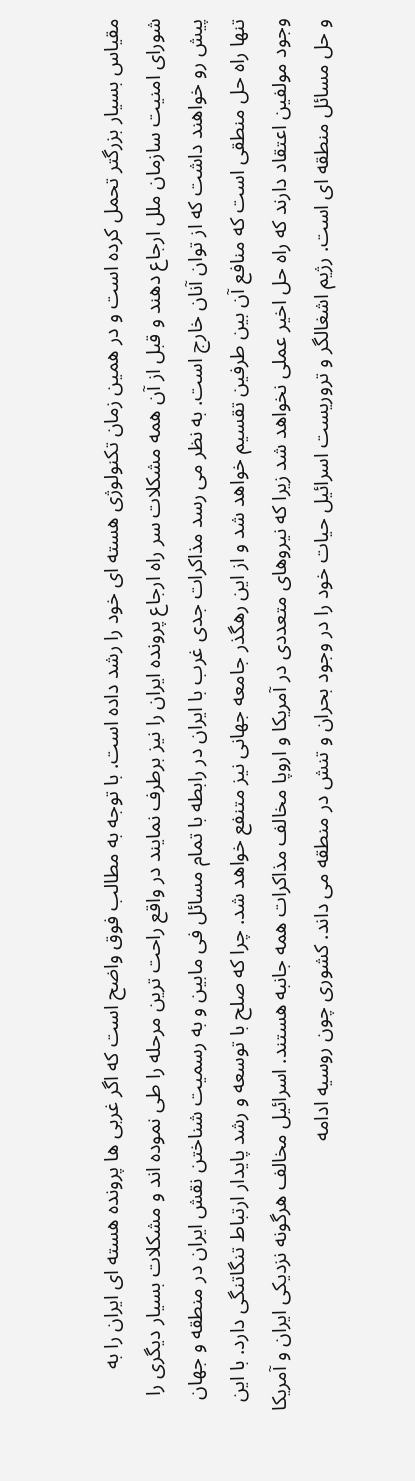مقیاس بسیار بزرگتر تحمل کرده است و در همین زمان تکنولوژى هسته اى خود را رشد داده است. با توجه به مطالب فوق واضح است که اگر غربى ها پرونده هسته اى ایران را به شوراى امنیت سازمان ملل ارجاع دهند و قبل از آن همه مشکلات سر راه ارجاع پرونده ایران را نیز برطرف نمایند در واقع راحت ترین مرحله را طى نموده اند و مشکلات بسیار دیگرى را پیش رو خواهند داشت که از توان آنان خارج است. به نظر مى رسد مذاکرات جدى غرب با ایران در رابطه با تمام مسائل فى مابین و به رسمیت شناختن نقش ایران در منطقه و جهان تنها راه حل منطقى است که منافع آن بین طرفین تقسیم خواهد شد و از این رهگذر جامعه جهانى نیز متنفع خواهد شد. چرا که صلح با توسعه و رشد پایدار ارتباط تنگاتنگى دارد. با این وجود مولفین اعتقاد دارند که راه حل اخیر عملى نخواهد شد زیرا که نیروهاى متعددى در آمریکا و اروپا مخالف مذاکرات همه جانبه هستند. اسرائیل مخالف هرگونه نزدیکى ایران و آمریکا و حل مسائل منطقه اى است. رژیم اشغالگر و تروریست اسرائیل حیات خود را در وجود بحران و تنش در منطقه مى داند. کشورى چون روسیه ادامه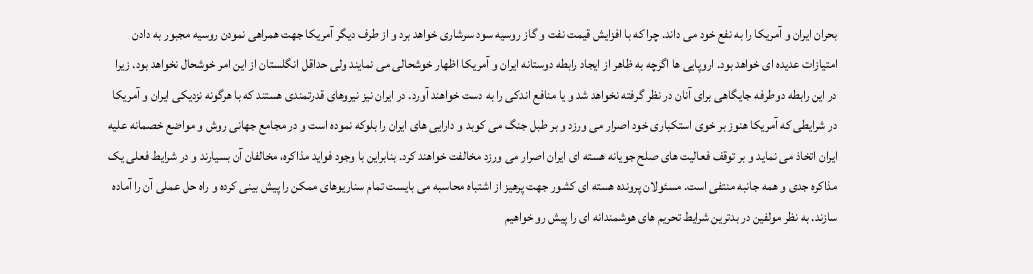بحران ایران و آمریکا را به نفع خود مى داند. چرا که با افزایش قیمت نفت و گاز روسیه سود سرشارى خواهد برد و از طرف دیگر آمریکا جهت همراهى نمودن روسیه مجبور به دادن امتیازات عدیده اى خواهد بود. اروپایى ها اگرچه به ظاهر از ایجاد رابطه دوستانه ایران و آمریکا اظهار خوشحالى مى نمایند ولى حداقل انگلستان از این امر خوشحال نخواهد بود. زیرا در این رابطه دوطرفه جایگاهى براى آنان در نظر گرفته نخواهد شد و یا منافع اندکى را به دست خواهند آورد. در ایران نیز نیروهاى قدرتمندى هستند که با هرگونه نزدیکى ایران و آمریکا در شرایطى که آمریکا هنوز بر خوى استکبارى خود اصرار مى ورزد و بر طبل جنگ مى کوبد و دارایى هاى ایران را بلوکه نموده است و در مجامع جهانى روش و مواضع خصمانه علیه ایران اتخاذ مى نماید و بر توقف فعالیت هاى صلح جویانه هسته اى ایران اصرار مى ورزد مخالفت خواهند کرد. بنابراین با وجود فواید مذاکره، مخالفان آن بسیارند و در شرایط فعلى یک مذاکره جدى و همه جانبه منتفى است. مسئولان پرونده هسته اى کشور جهت پرهیز از اشتباه محاسبه مى بایست تمام سناریوهاى ممکن را پیش بینى کرده و راه حل عملى آن را آماده سازند. به نظر مولفین در بدترین شرایط تحریم هاى هوشمندانه اى را پیش رو خواهیم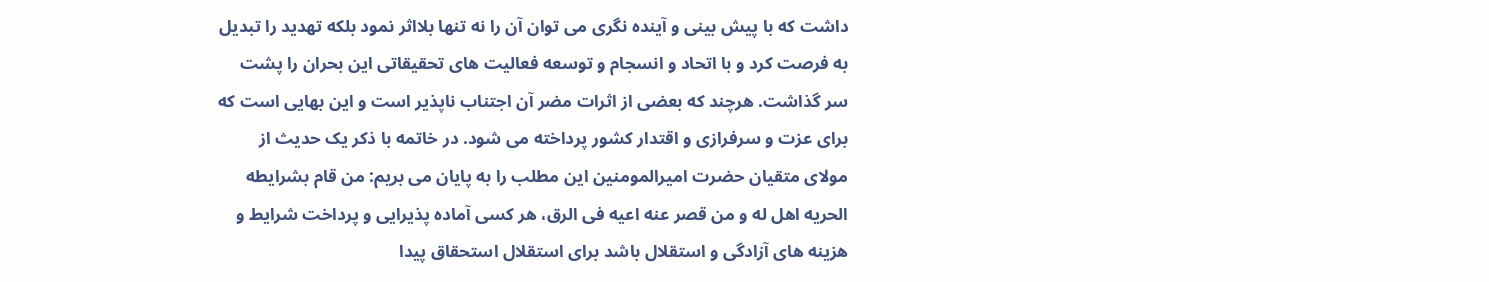داشت که با پیش بینى و آینده نگرى مى توان آن را نه تنها بلااثر نمود بلکه تهدید را تبدیل به فرصت کرد و با اتحاد و انسجام و توسعه فعالیت هاى تحقیقاتى این بحران را پشت سر گذاشت. هرچند که بعضى از اثرات مضر آن اجتناب ناپذیر است و این بهایى است که براى عزت و سرفرازى و اقتدار کشور پرداخته مى شود. در خاتمه با ذکر یک حدیث از مولاى متقیان حضرت امیرالمومنین این مطلب را به پایان مى بریم: من قام بشرایطه الحریه اهل له و من قصر عنه اعیه فى الرق، هر کسى آماده پذیرایى و پرداخت شرایط و هزینه هاى آزادگى و استقلال باشد براى استقلال استحقاق پیدا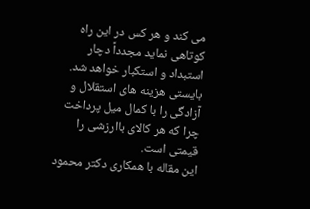مى کند و هر کس در این راه کوتاهى نماید مجدداً دچار استبداد و استکبار خواهد شد. بایستى هزینه هاى استقلال و آزادگى را با کمال میل پرداخت چرا که هر کالاى باارزشى را قیمتى است.
این مقاله با همکارى دکتر محمود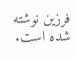فرزین نوشته شده است.